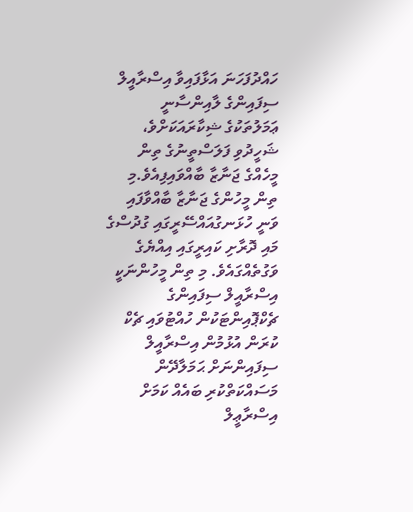ހައްދުފަހަނަ އަޅާފައިވާ އިސްރާއީލް ސިފައިންގެ ލާއިންސާނީ ޢަމަލުތަކުގެ ޝިކާރައަކަށްވެ، ޝަހީދުވި ފަލަސްތީނުގެ ތިން މީހެއްގެ ޖަނާޒާ ބާއްވައިފިއެވެ.މި ތިން މީހުންގެ ޖަނާޒާ ބާއްވާފައި ވަނީ ހުޅަނގުއައްސޭރީގައި ގުދުސްގެ މައި ދޮރާށި ކައިރީގައި އިއްޔެގެ ވަގުތެއްގައެވެ. މި ތިން މީހުންނަކީ އިސްރާއީލް ސިފައިންގެ ޗެކްޕޮއިންޓަކުން ހުއްޓުވައި ޗެކް ކުރަން އުޅުމުން އިސްރާއީލް ސިފައިންނަށް ޙަމަލާދޭން މަސައްކަތްކުރި ބައެއް ކަމަށް އިސްރާޢީލް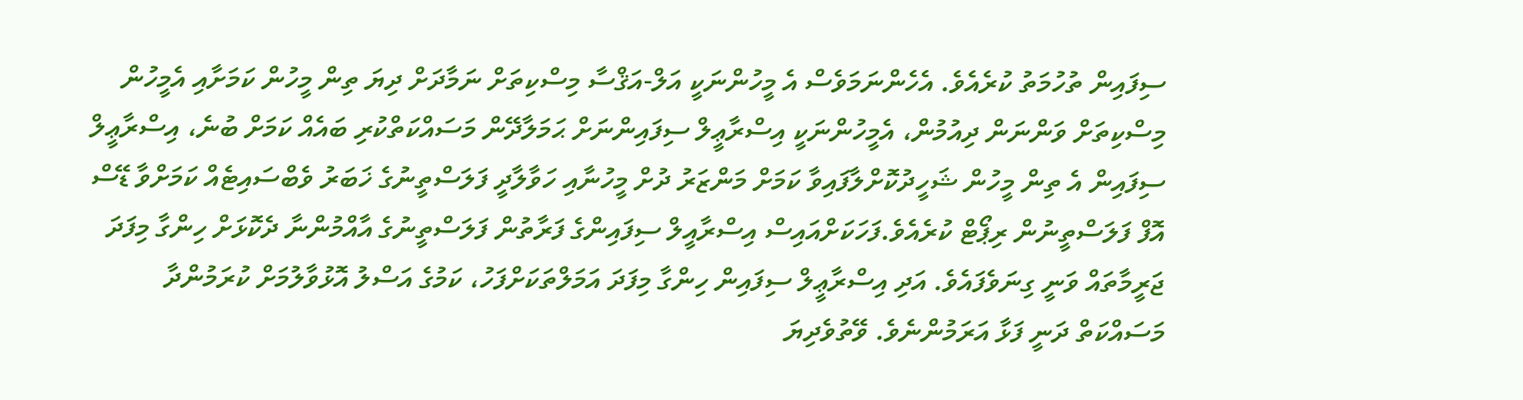ސިފައިން ތުހުމަތު ކުރެއެވެ. އެހެންނަމަވެސް އެ މީހުންނަކީ އަލް-އަޤްސާ މިސްކިތަށް ނަމާދަށް ދިޔަ ތިން މީހުން ކަމަށާއި އެމީހުން މިސްކިތަށް ވަންނަން ދިއުމުން، އެމީހުންނަކީ އިސްރާޢީލް ސިފައިންނަށް ޙަމަލާދޭން މަސައްކަތްކުރި ބައެއް ކަމަށް ބުނެ، އިސްރާޢީލް ސިފައިން އެ ތިން މީހުން ޝަހީދުކޮށްލާފައިވާ ކަމަށް މަންޒަރު ދުށް މީހުނާއި ހަވާލާދީ ފަލަސްތީނުގެ ޚަބަރު ވެބްސައިޓެއް ކަމަށްވާ ޑޭސް އޮފް ފަލަސްތީނުން ރިޕޯޓް ކުރެއެވެ.ފަހަކަށްއައިސް އިސްރާއީލް ސިފައިންގެ ފަރާތުން ފަލަސްތީނުގެ އާއްމުންނާ ދެކޮޅަށް ހިންގާ މިފަދަ ޖަރީމާތައް ވަނީ ގިނަވެފައެވެ. އަދި އިސްރާޢީލް ސިފައިން ހިންގާ މިފަދަ އަމަލްތަކަށްފަހު، ކަމުގެ އަސްލު އޮޅުވާލުމަށް ކުރަމުންދާ މަސައްކަތް ދަނީ ފަޅާ އަރަމުންނެވެ. ވޭތުވެދިޔަ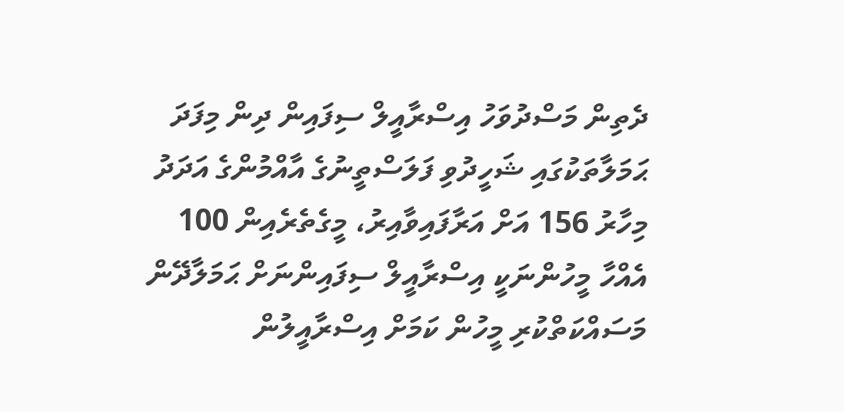ދެތިން މަސްދުވަހު އިސްރާއީލް ސިފައިން ދިން މިފަދަ ޙަމަލާތަކުގައި ޝަހީދުވި ފަލަސްތީނުގެ އާއްމުންގެ އަދަދު މިހާރު 156 އަށް އަރާފައިވާއިރު، މީގެތެރެއިން 100 އެއްހާ މީހުންނަކީ އިސްރާއީލް ސިފައިންނަށް ޙަމަލާދޭން މަސައްކަތްކުރި މީހުން ކަމަށް އިސްރާއީލުން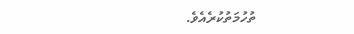ތުހުމަތުކުރެއެވެ.